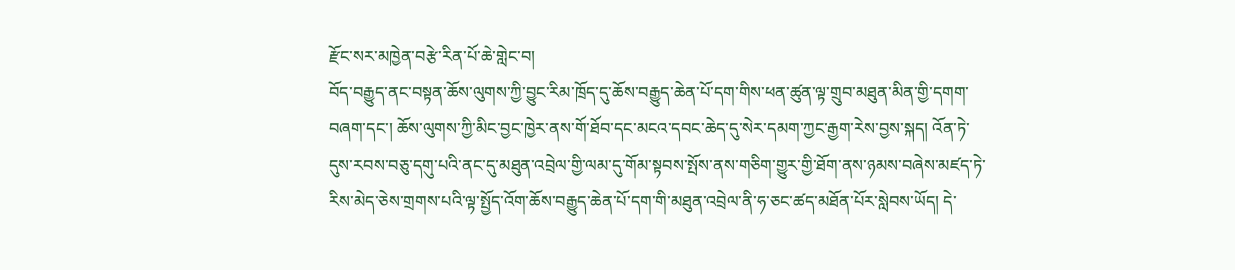རྫོང་སར་མཁྱེན་བརྩེ་རིན་པོ་ཆེ་གླེང་བ།
བོད་བརྒྱུད་ནང་བསྟན་ཆོས་ལུགས་ཀྱི་བྱུང་རིམ་ཁྲོད་དུ་ཆོས་བརྒྱུད་ཆེན་པོ་དག་གིས་ཕན་ཚུན་ལྟ་གྲུབ་མཐུན་མིན་གྱི་དགག་བཞག་དང་། ཆོས་ལུགས་ཀྱི་མིང་བྱང་ཁྱེར་ནས་གོ་ཐོབ་དང་མངའ་དབང་ཆེད་དུ་སེར་དམག་ཀྱང་རྒྱག་རེས་བྱས་སྐད། འོན་ཏེ་དུས་རབས་བཅུ་དགུ་པའི་ནང་དུ་མཐུན་འབྲེལ་གྱི་ལམ་དུ་གོམ་སྟབས་སྤོས་ནས་གཅིག་གྱུར་གྱི་ཐོག་ནས་ཉམས་བཞེས་མཛད་ཏེ་རིས་མེད་ཅེས་གྲགས་པའི་ལྟ་སྤྱོད་འོག་ཆོས་བརྒྱུད་ཆེན་པོ་དག་གི་མཐུན་འབྲེལ་ནི་ཧ་ཅང་ཚད་མཐོན་པོར་སླེབས་ཡོད། དེ་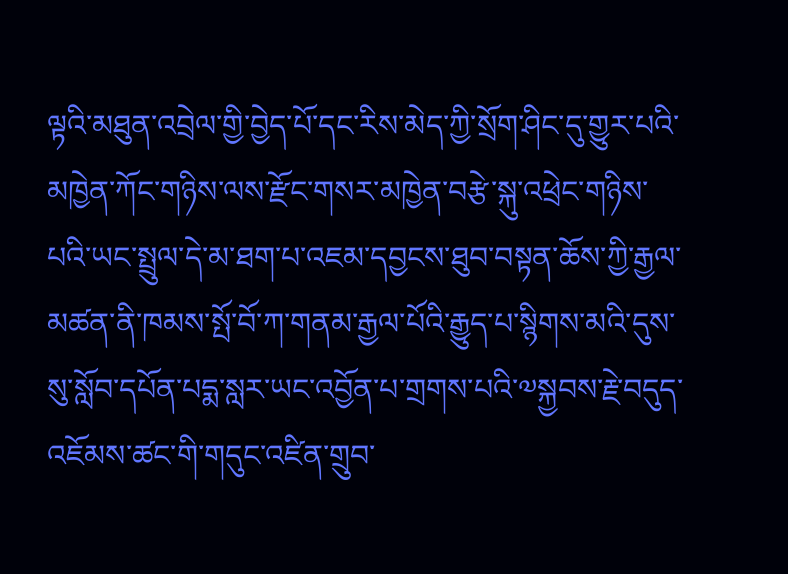ལྟའི་མཐུན་འབྲེལ་གྱི་བྱེད་པོ་དང་རིས་མེད་ཀྱི་སྲོག་ཤིང་དུ་གྱུར་པའི་མཁྱེན་ཀོང་གཉིས་ལས་རྫོང་གསར་མཁྱེན་བརྩེ་སྐུ་འཕྲེང་གཉིས་པའི་ཡང་སྤྲུལ་དེ་མ་ཐག་པ་འཇམ་དབྱངས་ཐུབ་བསྟན་ཆོས་ཀྱི་རྒྱལ་མཚན་ནི་ཁམས་སྤོ་བོ་ཀ་གནམ་རྒྱལ་པོའི་རྒྱུད་པ་སྙིགས་མའི་དུས་སུ་སློབ་དཔོན་པདྨ་སླར་ཡང་འབྱོན་པ་གྲགས་པའི་༧སྐྱབས་རྗེ་བདུད་འཇོམས་ཚང་གི་གདུང་འཛིན་གྲུབ་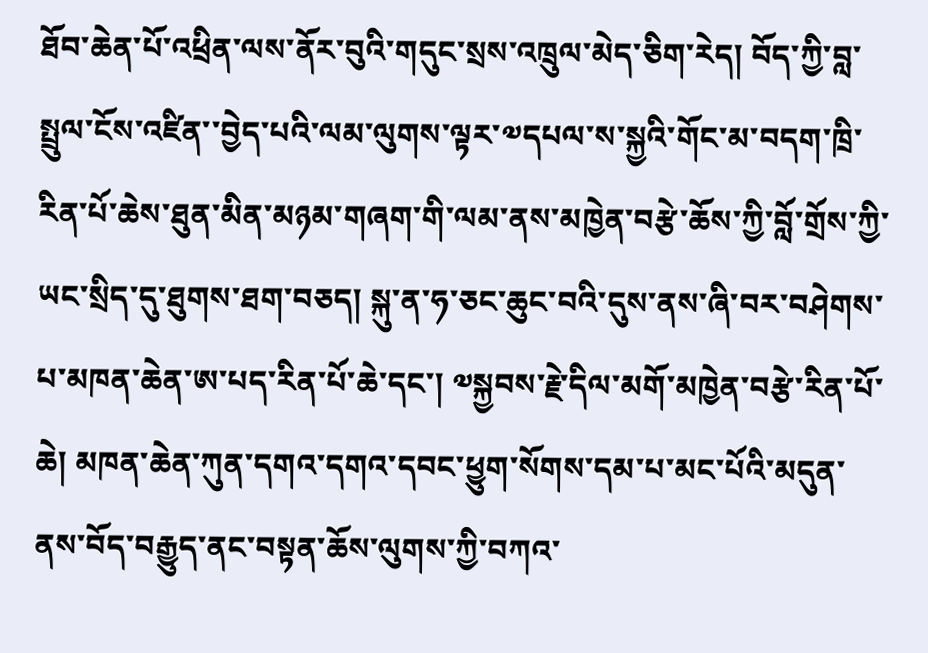ཐོབ་ཆེན་པོ་འཕྲིན་ལས་ནོར་བུའི་གདུང་སྲས་འཁྲུལ་མེད་ཅིག་རེད། བོད་ཀྱི་བླ་སྤྲུལ་ངོས་འཛིན་་བྱེད་པའི་ལམ་ལུགས་ལྟར་༧དཔལ་ས་སྐྱའི་གོང་མ་བདག་ཁྲི་རིན་པོ་ཆེས་ཐུན་མིན་མཉམ་གཞག་གི་ལམ་ནས་མཁྱེན་བརྩེ་ཆོས་ཀྱི་བློ་གྲོས་ཀྱི་ཡང་སྲིད་དུ་ཐུགས་ཐག་བཅད། སྐུ་ན་ཧ་ཅང་ཆུང་བའི་དུས་ནས་ཞི་བར་བཤེགས་པ་མཁན་ཆེན་ཨ་པད་རིན་པོ་ཆེ་དང་། ༧སྐྱབས་རྗེ་དིལ་མགོ་མཁྱེན་བརྩེ་རིན་པོ་ཆེ། མཁན་ཆེན་ཀུན་དགའ་དགའ་དབང་ཕྱུག་སོགས་དམ་པ་མང་པོའི་མདུན་ནས་བོད་བརྒྱུད་ནང་བསྟན་ཆོས་ལུགས་ཀྱི་བཀའ་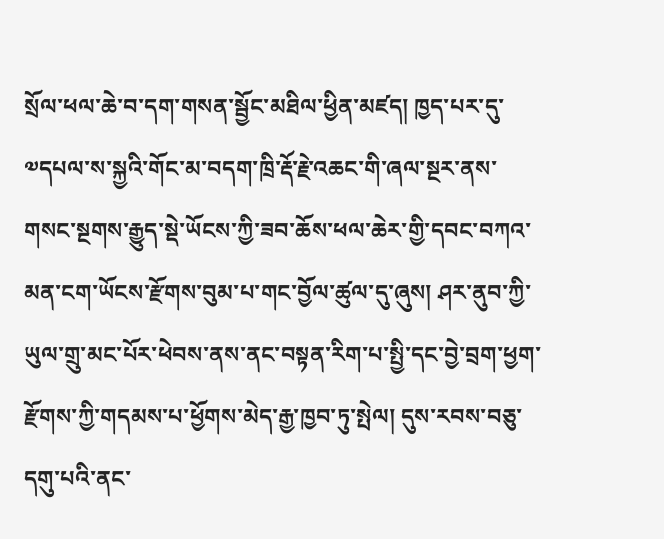སྲོལ་ཕལ་ཆེ་བ་དག་གསན་སྦྱོང་མཐིལ་ཕྱིན་མཛད། ཁྱད་པར་དུ་༧དཔལ་ས་སྐྱའི་གོང་མ་བདག་ཁྲི་རྡོ་རྗེ་འཆང་གི་ཞལ་སྔར་ནས་གསང་སྔགས་རྒྱུད་སྡེ་ཡོངས་ཀྱི་ཟབ་ཆོས་ཕལ་ཆེར་གྱི་དབང་བཀའ་མན་ངག་ཡོངས་རྫོགས་བུམ་པ་གང་བྱོལ་ཚུལ་དུ་ཞུས། ཤར་ནུབ་ཀྱི་ཡུལ་གྲུ་མང་པོར་ཕེབས་ནས་ནང་བསྟན་རིག་པ་སྤྱི་དང་བྱེ་བྲག་ཕྱག་རྫོགས་ཀྱི་གདམས་པ་ཕྱོགས་མེད་རྒྱ་ཁྱབ་ཏུ་སྤེལ། དུས་རབས་བཅུ་དགུ་པའི་ནང་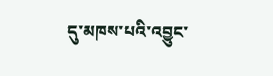དུ་མཁས་པའི་འབྱུང་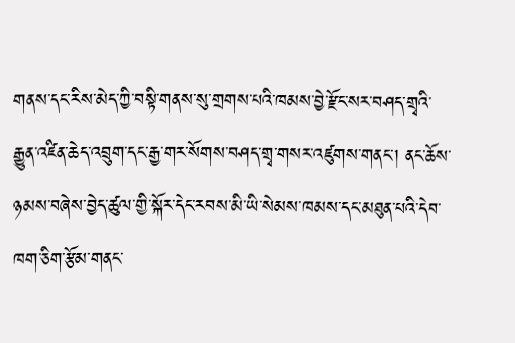གནས་དང་རིས་མེད་ཀྱི་བསྟི་གནས་སུ་གྲགས་པའི་ཁམས་བྱེ་རྫོང་སར་བཤད་གྲྭའི་རྒྱུན་འཛིན་ཆེད་འབྲུག་དང་རྒྱ་གར་སོགས་བཤད་གྲྭ་གསར་འཛུགས་གནང་། ནང་ཆོས་ཉམས་བཞེས་བྱེད་ཚུལ་གྱི་སྐོར་དེང་རབས་མི་ཡི་སེམས་ཁམས་དང་མཐུན་པའི་དེབ་ཁག་ཅིག་རྩོམ་གནང་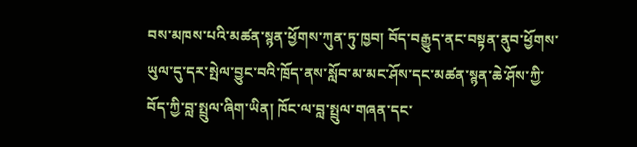བས་མཁས་པའི་མཚན་སྙན་ཕྱོགས་ཀུན་ཏུ་ཁྱབ། བོད་བརྒྱུད་ནང་བསྟན་ནུབ་ཕྱོགས་ཡུལ་དུ་དར་སྤེལ་བྱུང་བའི་ཁྲོད་ནས་སློབ་མ་མང་ཤོས་དང་མཚན་སྙན་ཆེ་ཤོས་ཀྱི་བོད་ཀྱི་བླ་སྤྲུལ་ཞིག་ཡིན། ཁོང་ལ་བླ་སྤྲུལ་གཞན་དང་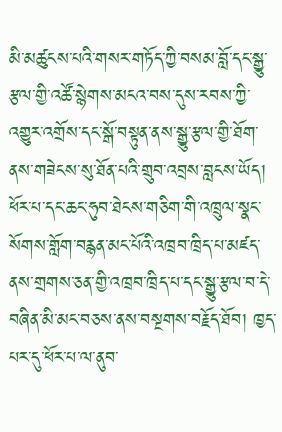མི་མཚུངས་པའི་གསར་གཏོད་ཀྱི་བསམ་བློ་དང་སྒྱུ་རྩལ་གྱི་འཚོ་སྙེགས་མངའ་བས་དུས་རབས་ཀྱི་འགྱུར་འགྲོས་དང་སྒོ་བསྟུན་ནས་སྒྱུ་རྩལ་གྱི་ཐོག་ནས་གཟེངས་སུ་ཐོན་པའི་གྲུབ་འབྲས་བླངས་ཡོད། ཕོར་པ་དང་ཆང་ཧུབ་ཐེངས་གཅིག་གི་འཁྲུལ་སྣང་སོགས་གློག་བརྙན་མང་པོའི་འཁྲབ་ཁྲིད་པ་མཛད་ནས་གྲགས་ཅན་གྱི་འཁྲབ་ཁྲིད་པ་དང་སྒྱུ་རྩལ་བ་དེ་བཞིན་མི་མང་བཅས་ནས་བསྔགས་བརྗོད་ཐོབ། ཁྱད་པར་དུ་ཕོར་པ་ལ་ནུབ་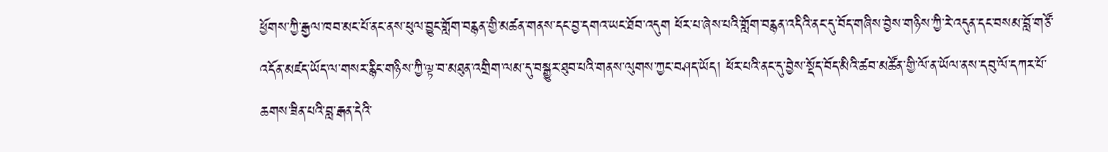ཕྱོགས་ཀྱི་རྒྱལ་ཁབ་མང་པོ་ནང་ནས་ཕུལ་བྱུང་གློག་བརྙན་གྱི་མཚན་གནས་དང་བྱ་དགའ་ཡང་ཐོབ་འདུག ཕོར་པ་ཞེས་པའི་གློག་བརྙན་འདིའི་ནང་དུ་བོད་གཞིས་བྱེས་གཉིས་ཀྱི་རེ་འདུན་དང་བསམ་བློ་གཙོ་འདོན་མཛད་ཡོད་ལ་གསར་རྙིང་གཉིས་ཀྱི་ལྟ་བ་མཐུན་འགྲིག་ལམ་དུ་བསྒྱུར་ཐུབ་པའི་གནས་ལུགས་ཀྱང་བཤད་ཡོད། ཕོར་པའི་ནང་དུ་བྱེས་སྡོད་བོད་མིའི་ཚབ་མཚོན་གྱི་ལོ་ན་ཡོལ་ནས་དབུ་ལོ་དཀར་པོ་ཆགས་ཟིན་པའི་བླ་རྒན་དེའི་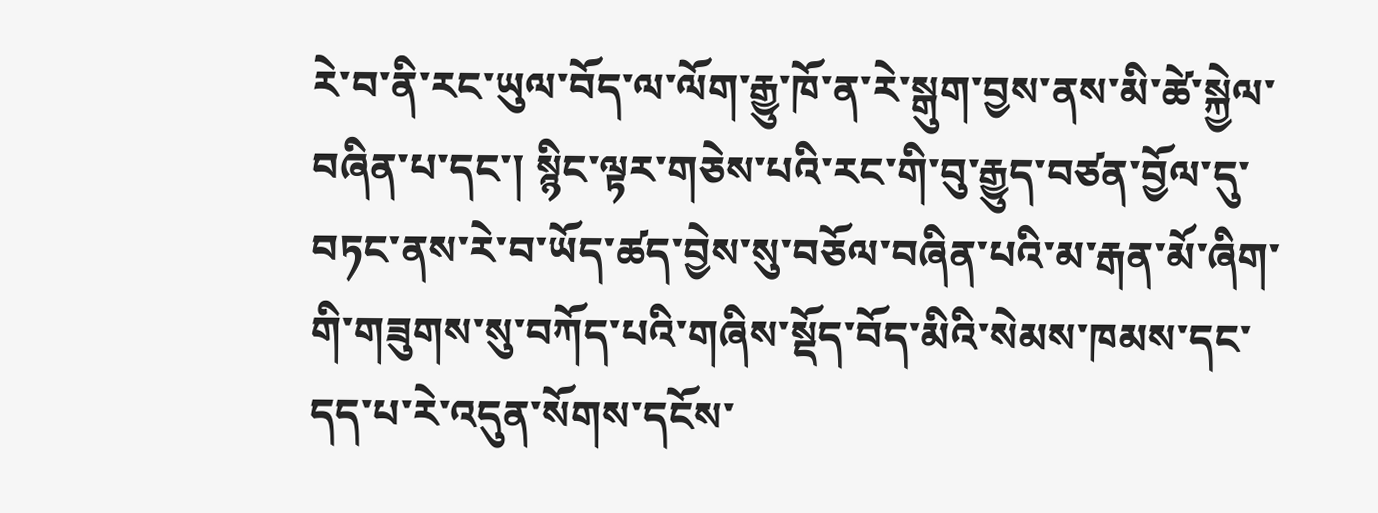རེ་བ་ནི་རང་ཡུལ་བོད་ལ་ལོག་རྒྱུ་ཁོ་ན་རེ་སྒུག་བྱས་ནས་མི་ཚེ་སྐྱེལ་བཞིན་པ་དང་། སྙིང་ལྟར་གཅེས་པའི་རང་གི་བུ་རྒྱུད་བཙན་བྱོལ་དུ་བཏང་ནས་རེ་བ་ཡོད་ཚད་བྱེས་སུ་བཅོལ་བཞིན་པའི་མ་རྒན་མོ་ཞིག་གི་གཟུགས་སུ་བཀོད་པའི་གཞིས་སྡོད་བོད་མིའི་སེམས་ཁམས་དང་དད་པ་རེ་འདུན་སོགས་དངོས་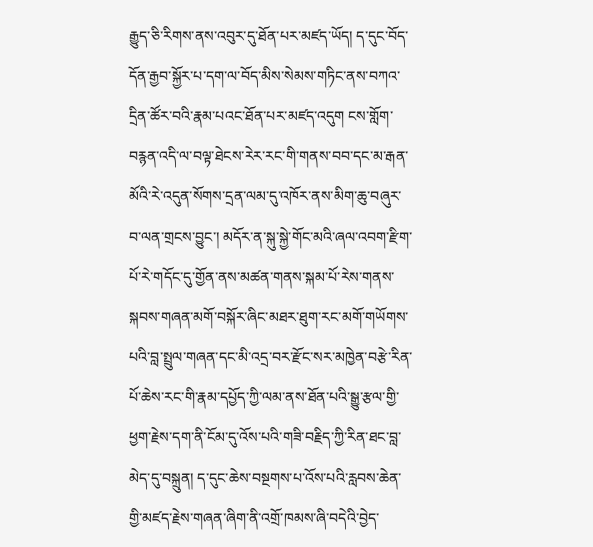རྒྱུད་ཅི་རིགས་ནས་འབུར་དུ་ཐོན་པར་མཛད་ཡོད། ད་དུང་བོད་དོན་རྒྱབ་སྐྱོར་པ་དག་ལ་བོད་མིས་སེམས་གཏིང་ནས་བཀའ་དྲིན་ཚོར་བའི་རྣམ་པའང་ཐོན་པར་མཛད་འདུག ངས་གློག་བརྙན་འདི་ལ་བལྟ་ཐེངས་རེར་རང་གི་གནས་བབ་དང་མ་རྒན་མོའི་རེ་འདུན་སོགས་དྲན་ལམ་དུ་འཁོར་ནས་མིག་ཆུ་བཞུར་བ་ལན་གྲངས་བྱུང་། མདོར་ན་སྐུ་སྐྱེ་གོང་མའི་ཞལ་འབག་རྫིག་པོ་རེ་གདོང་དུ་གྱོན་ནས་མཚན་གནས་སྐམ་པོ་རེས་གནས་སྐབས་གཞན་མགོ་བསྐོར་ཞིང་མཐར་ཐུག་རང་མགོ་གཡོགས་པའི་བླ་སྤྲུལ་གཞན་དང་མི་འདྲ་བར་རྫོང་སར་མཁྱེན་བརྩེ་རིན་པོ་ཆེས་རང་གི་རྣམ་དཔྱོད་ཀྱི་ལམ་ནས་ཐོན་པའི་སྒྱུ་རྩལ་གྱི་ཕྱག་རྗེས་དག་ནི་ངོམ་དུ་འོས་པའི་གཟི་བརྗིད་ཀྱི་རིན་ཐང་བླ་མེད་དུ་བསྐྲུན། ད་དུང་ཆེས་བསྔགས་པ་འོས་པའི་རླབས་ཆེན་གྱི་མཛད་རྗེས་གཞན་ཞིག་ནི་འགྲོ་ཁམས་ཞི་བདེའི་བྱེད་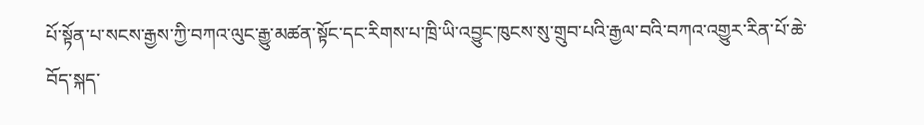པོ་སྟོན་པ་སངས་རྒྱས་ཀྱི་བཀའ་ལུང་རྒྱུ་མཚན་སྟོང་དང་རིགས་པ་ཁྲི་ཡི་འབྱུང་ཁུངས་སུ་གྲུབ་པའི་རྒྱལ་བའི་བཀའ་འགྱུར་རིན་པོ་ཆེ་བོད་སྐད་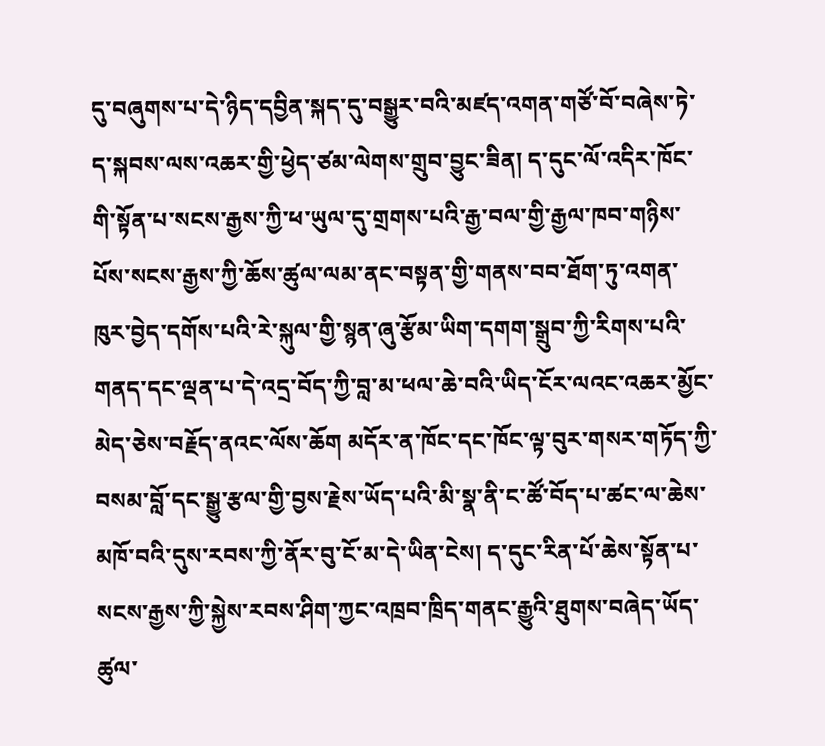དུ་བཞུགས་པ་དེ་ཉིད་དབྱིན་སྐད་དུ་བསྒྱུར་བའི་མཛད་འགན་གཙོ་བོ་བཞེས་ཏེ་ད་སྐབས་ལས་འཆར་གྱི་ཕྱེད་ཙམ་ལེགས་གྲུབ་བྱུང་ཟིན། ད་དུང་ལོ་འདིར་ཁོང་གི་སྟོན་པ་སངས་རྒྱས་ཀྱི་ཕ་ཡུལ་དུ་གྲགས་པའི་རྒྱ་བལ་གྱི་རྒྱལ་ཁབ་གཉིས་པོས་སངས་རྒྱས་ཀྱི་ཆོས་ཚུལ་ལམ་ནང་བསྟན་གྱི་གནས་བབ་ཐོག་ཏུ་འགན་ཁུར་བྱེད་དགོས་པའི་རེ་སྐུལ་གྱི་སྙན་ཞུ་རྩོམ་ཡིག་དགག་སྒྲུབ་ཀྱི་རིགས་པའི་གནད་དང་ལྡན་པ་དེ་འདྲ་བོད་ཀྱི་བླ་མ་ཕལ་ཆེ་བའི་ཡིད་ངོར་ལའང་འཆར་མྱོང་མེད་ཅེས་བརྗོད་ནའང་ལོས་ཆོག མདོར་ན་ཁོང་དང་ཁོང་ལྟ་བུར་གསར་གཏོད་ཀྱི་བསམ་བློ་དང་སྒྱུ་རྩལ་གྱི་བྱས་རྗེས་ཡོད་པའི་མི་སྣ་ནི་ང་ཚོ་བོད་པ་ཚང་ལ་ཆེས་མཁོ་བའི་དུས་རབས་ཀྱི་ནོར་བུ་ངོ་མ་དེ་ཡིན་ངེས། ད་དུང་རིན་པོ་ཆེས་སྟོན་པ་སངས་རྒྱས་ཀྱི་སྐྱེས་རབས་ཤིག་ཀྱང་འཁྲབ་ཁྲིད་གནང་རྒྱུའི་ཐུགས་བཞེད་ཡོད་ཚུལ་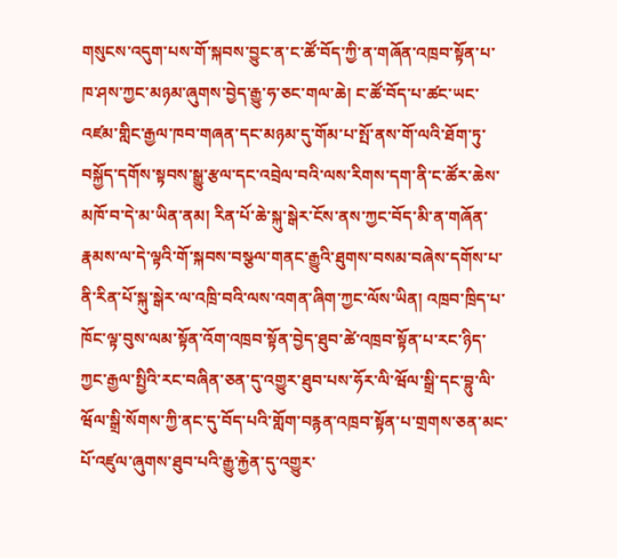གསུངས་འདུག་པས་གོ་སྐབས་བྱུང་ན་ང་ཚོ་བོད་ཀྱི་ན་གཞོན་འཁྲབ་སྟོན་པ་ཁ་ཤས་ཀྱང་མཉམ་ཞུགས་བྱེད་རྒྱུ་ཧ་ཅང་གལ་ཆེ། ང་ཚོ་བོད་པ་ཚང་ཡང་འཛམ་གླིང་རྒྱལ་ཁབ་གཞན་དང་མཉམ་དུ་གོམ་པ་སྤོ་ནས་གོ་ལའི་ཐོག་ཏུ་བསྐྱོད་དགོས་སྟབས་སྒྱུ་རྩལ་དང་འབྲེལ་བའི་ལས་རིགས་དག་ནི་ང་ཚོར་ཆེས་མཁོ་བ་དེ་མ་ཡིན་ནམ། རིན་པོ་ཆེ་སྐུ་སྒེར་ངོས་ནས་ཀྱང་བོད་མི་ན་གཞོན་རྣམས་ལ་དེ་ལྟའི་གོ་སྐབས་བསྩལ་གནང་རྒྱུའི་ཐུགས་བསམ་བཞེས་དགོས་པ་ནི་རིན་པོ་སྐུ་སྒེར་ལ་འཁྲི་བའི་ལས་འགན་ཞིག་ཀྱང་ལོས་ཡིན། འཁྲབ་ཁྲིད་པ་ཁོང་ལྟ་བུས་ལམ་སྟོན་འོག་འཁྲབ་སྟོན་བྱེད་ཐུབ་ཚེ་འཁྲབ་སྟོན་པ་རང་ཉིད་ཀྱང་རྒྱལ་སྤྱིའི་རང་བཞིན་ཅན་དུ་འགྱུར་ཐུབ་པས་ཧོར་ལི་ཝོལ་སྒྲི་དང་བྷུ་ལི་ཝོལ་སྒྲི་སོགས་ཀྱི་ནང་དུ་བོད་པའི་གློག་བརྙན་འཁྲབ་སྟོན་པ་གྲགས་ཅན་མང་པོ་འཛུལ་ཞུགས་ཐུབ་པའི་རྒྱུ་རྐྱེན་དུ་འགྱུར་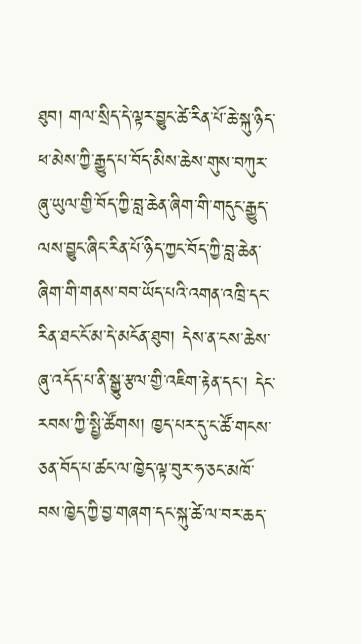ཐུབ། གལ་སྲིད་དེ་ལྟར་བྱུང་ཚེ་རིན་པོ་ཆེ་སྐུ་ཉིད་ཕ་མེས་ཀྱི་རྒྱུད་པ་བོད་མིས་ཆེས་གུས་བཀུར་ཞུ་ཡུལ་གྱི་བོད་ཀྱི་བླ་ཆེན་ཞིག་གི་གདུང་རྒྱུད་ལས་བྱུང་ཞིང་རིན་པོ་ཉིད་ཀྱང་བོད་ཀྱི་བླ་ཆེན་ཞིག་གི་གནས་བབ་ཡོད་པའི་འགན་འཁྲི་དང་རིན་ཐང་ངོ་མ་དེ་མངོན་ཐུབ། དེས་ན་ངས་ཆེས་ཞུ་འདོད་པ་ནི་སྒྱུ་རྩལ་གྱི་འཇིག་རྟེན་དང་། དེང་རབས་ཀྱི་སྤྱི་ཚོགས། ཁྱད་པར་དུ་ང་ཚོ་གངས་ཅན་བོད་པ་ཚང་ལ་ཁྱེད་ལྟ་བུར་ཧ་ཅང་མཁོ་བས་ཁྱེད་ཀྱི་བྱ་གཞག་དང་སྐུ་ཚེ་ལ་བར་ཆད་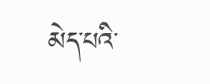མེད་པའི་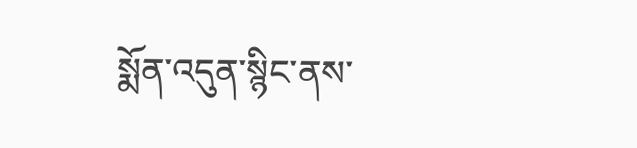སྨོན་འདུན་སྙིང་ནས་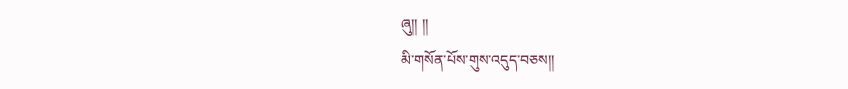ཞུ།། །།
མི་གསོན་པོས་གུས་འདུད་བཅས།།